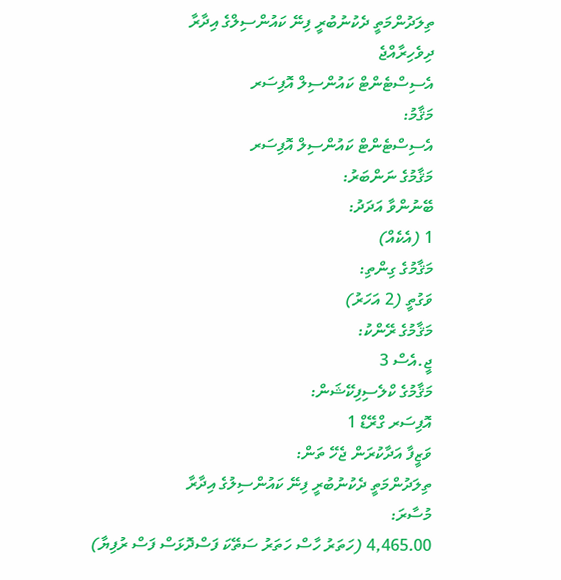ތިލަދުންމަތީ ދެކުނުބުރީ ފިނޭ ކައުންސިލްގެ އިދާރާ
ދިވެހިރާއްޖެ
އެސިސްޓެންޓް ކައުންސިލް އޮފިސަރ
މަޤާމު:
އެސިސްޓެންޓް ކައުންސިލް އޮފިސަރ
މަޤާމުގެ ނަންބަރު:
ބޭނުންވާ އަދަދު:
1 (އެކެއް)
މަޤާމުގެ ގިންތި:
ވަގުތީ (2 އަހަރު)
މަޤާމުގެ ރޭންކު:
ޖީ.އެސް 3
މަޤާމުގެ ކްލެސިފިކޭޝަން:
އޮފިސަރ ގްރޭޑް 1
ވަޒީފާ އަދާކުރަން ޖެހޭ ތަން:
ތިލަދުންމަތީ ދެކުނުބުރީ ފިނޭ ކައުންސިލުގެ އިދާރާ
މުސާރަ:
4,465.00 (ހަތަރު ހާސް ހަތަރު ސަތޭކަ ފަސްދޮޅަސް ފަސް ރުފިޔާ)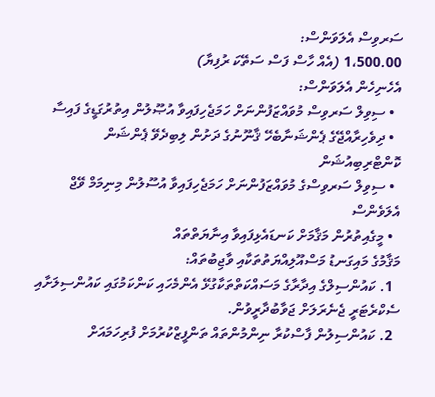ސަރވިސް އެލަވަންސް:
1،500.00 (އެއް ހާސް ފަސް ސަތޭކަ ރުފިޔާ)
އެހެނިހެން އެލަވަންސް:
  • ސިވިލް ސަރވިސް މުވައްޒަފުންނަށް ހަމަޖެހިފައިވާ އުޞޫލުން އިތުރުގަޑީގެ ފައިސާ
  • ދިވެހިރާއްޖޭގެ ޕެންޝަނާބެހޭ ޤާނޫނުގެ ދަށުން ލިބިދެވޭ ޕެންޝަން ކޮންޓްރިބިއުޝަން
  • ސިވިލް ސަރވިސްގެ މުވައްޒަފުންނަށް ހަމަޖެހިފައިވާ އުސޫލުން މިނިމަމް ވޭޖް އެލަވެންސް
  • މީގެއިތުރުން މަޤާމަށް ކަނޑައެޅިފައިވާ އިނާޔަތްތައް
މަޤާމުގެ މައިގަނޑު މަސްއޫލިއްޔަތުތަކާއި ވާޖިބުތައް:
  1. ކައުންސިލްގެ އިދާރާގެ މަސައްކަތްތަކާގުޅޭ އެންމެހައި ކަންކަމުގައި ކައުންސިލަށާއި ސެކްރެޓަރީ ޖެނެރަލަށް ޖަވާބުދާރީވުން.
  2. ކައުންސިލުން ފާސްކުރާ ނިންމުންތައް ތަންފީޒްކުރުމަށް ފުރިހަމައަށް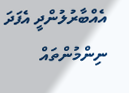އެއްބާރުލުންދީ އެފަދަ ނިންމުންތައް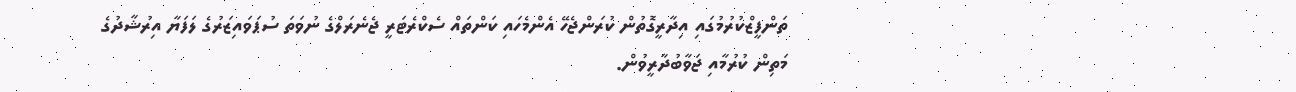ތަންފީޒްކުރުމުގައި އިދާރީގޮތުން ކުރަންޖެހޭ އެންމެހައި ކަންތައް ސެކްރެޓަރީ ޖެނެރަލްގެ ނުވަތަ ސުޕަވައިޒަރުގެ ލަފަޔާ އިރުޝާދުގެ މަތިން ކުރުމާއި ޖަވާބުދާރީވުން.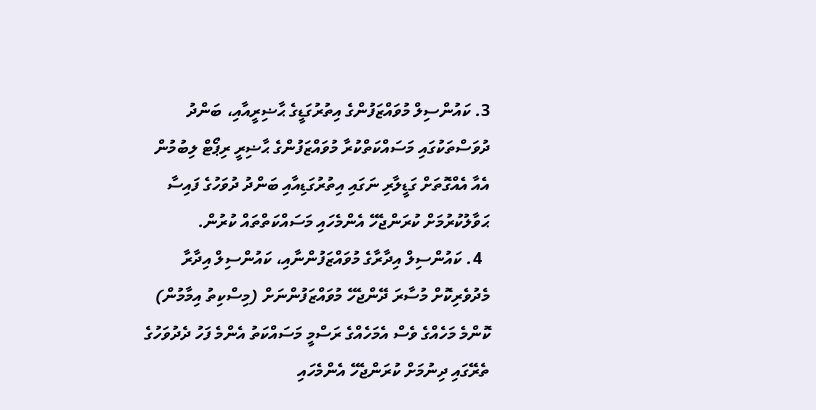3. ކައުންސިލް މުވައްޒަފުންގެ އިތުރުގަޑީގެ ޙާޟިރީއާއި، ބަންދު ދުވަސްތަކުގައި މަސައްކަތްކުރާ މުވައްޒަފުންގެ ޙާޟިރީ ރިޕޯޓް ލިބުމުން އެއާ އެއްގޮތަށް ގަޑީލާރި ނަގައި އިތުރުގަޑިއާއި ބަންދު ދުވަހުގެ ފައިސާ ޙަވާލުކުރުމަށް ކުރަންޖެހޭ އެންމެހައި މަސައްކަތްތައް ކުރުން.
  4. ކައުންސިލް އިދާރާގެ މުވައްޒަފުންނާއި، ކައުންސިލް އިދާރާ މެދުވެރިކޮށް މުސާރަ ދޭންޖެހޭ މުވައްޒަފުންނަށް (މިސްކިތު އިމާމުން) ކޮންމެ މަހެއްގެ ވެސް އެމަހެއްގެ ރަސްމީ މަސައްކަތު އެންމެ ފަހު ދެދުވަހުގެ ތެރޭގައި ދިނުމަށް ކުރަންޖެހޭ އެންމެހައި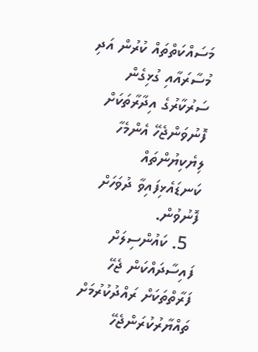މަސައްކަތްތައް ކުރުން އަދި މުސާރައާއި ގުޅިގެން ސަރުކާރުގެ އިދާރާތަކަށް ފޮނުވަންޖެހޭ އެންމެހާ ލިޔެކިޔުންތައް ކަނޑައެޅިފައިވާ ދުވަހަށް ފޮނުވުން.
  5. ކައުންސިލަށް ފައިސާދައްކަން ޖެހޭ ފަރާތްތަކަށް ރައްދުކުރުމަށް ތައްޔާރުކުރަންޖެހޭ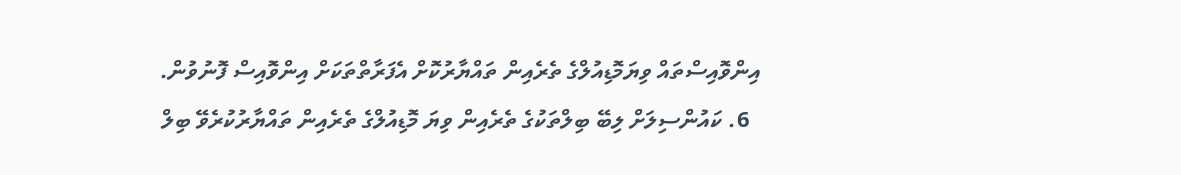އިންވޮއިސްތައް ވިޔަމޮޑިއުލްގެ ތެރެއިން ތައްޔާރުކޮށް އެފަރާތްތަކަށް އިންވޮއިސް ފޮނުވުން.
  6. ކައުންސިލަށް ލިބޭ ބިލްތަކުގެ ތެރެއިން ވިޔަ މޮޑިއުލްގެ ތެރެއިން ތައްޔާރުކުރެވޭ ބިލް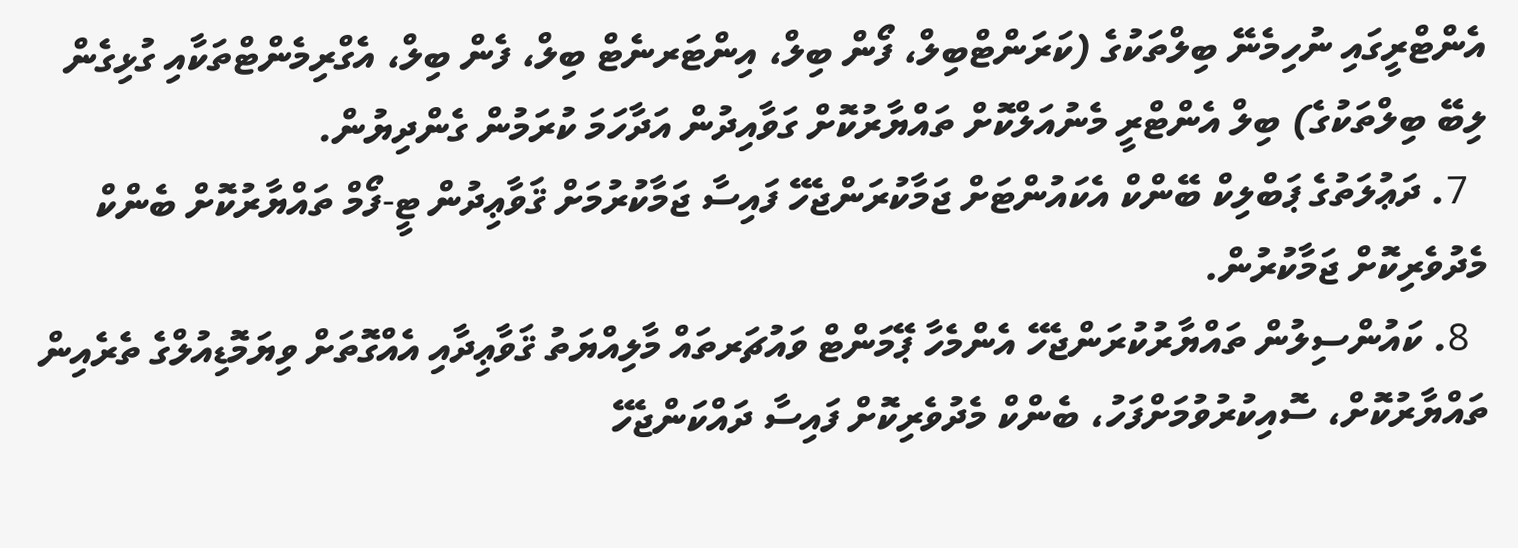އެންޓްރީގައި ނުހިމެނޭ ބިލްތަކުގެ (ކަރަންޓްބިލް، ފޯން ބިލް، އިންޓަރނެޓް ބިލް، ފެން ބިލް، އެގްރިމެންޓްތަކާއި ގުޅިގެން ލިބޭ ބިލްތަކުގެ) ބިލް އެންޓްރީ މެނުއަލްކޮށް ތައްޔާރުކޮށް ގަވާއިދުން އަދާހަމަ ކުރަމުން ގެންދިޔުން.
  7. ދަޢުލަތުގެ ޕަބްލިކް ބޭންކް އެކައުންޓަށް ޖަމާކުރަންޖެހޭ ފައިސާ ޖަމާކުރުމަށް ޤަވާޢިދުން ޓީ-ފޯމް ތައްޔާރުކޮށް ބެންކް މެދުވެރިކޮށް ޖަމާކުރުން.
  8. ކައުންސިލުން ތައްޔާރުކުރަންޖެހޭ އެންމެހާ ޕޭމަންޓް ވައުޗަރތައް މާލިއްޔަތު ޤަވާޢިދާއި އެއްގޮތަށް ވިޔަމޮޑިއުލްގެ ތެރެއިން ތައްޔާރުކޮށް، ސޮއިކުރުވުމަށްފަހު، ބެންކް މެދުވެރިކޮށް ފައިސާ ދައްކަންޖެހޭ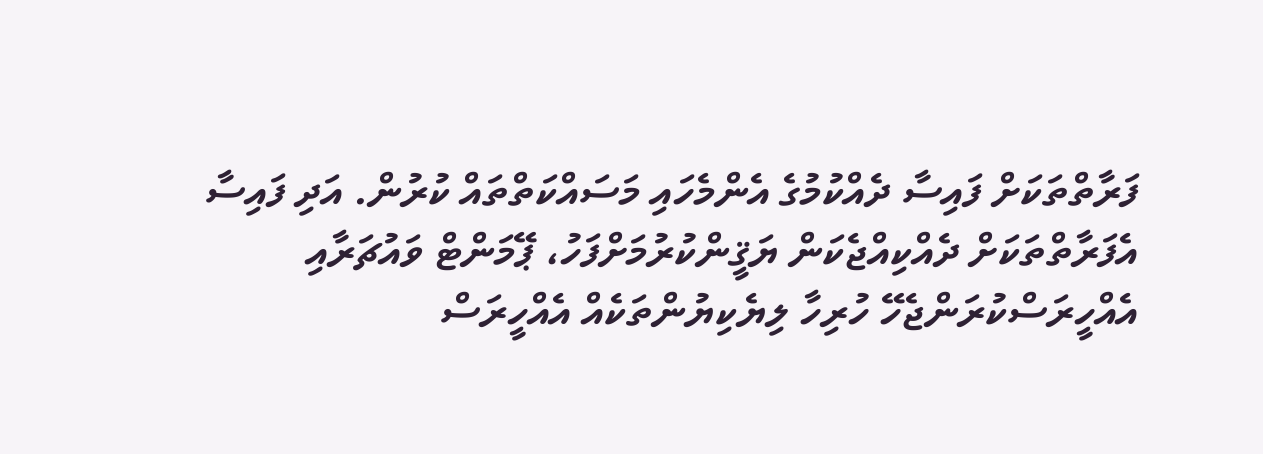ފަރާތްތަކަށް ފައިސާ ދެއްކުމުގެ އެންމެހައި މަސައްކަތްތައް ކުރުން. އަދި ފައިސާ އެފަރާތްތަކަށް ދެއްކިއްޖެކަން ޔަޤީންކުރުމަށްފަހު، ޕޭމަންޓް ވައުޗަރާއި އެއްހީރަސްކުރަންޖެހޭ ހުރިހާ ލިޔެކިޔުންތަކެއް އެއްހީރަސް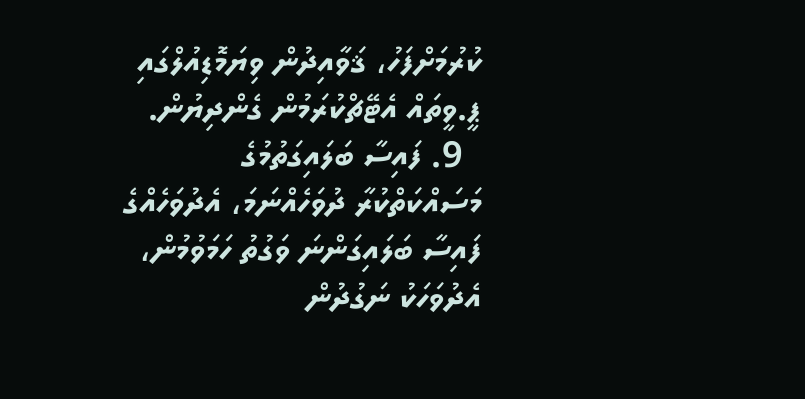ކުރުމަށްފަހު، ޤަވާއިދުން ވިޔަމޮޑިއުލްގައި ޕީ.ވީތައް އެޓޭޗްކުރަމުން ގެންދިޔުން.
  9. ފައިސާ ބަލައިގަތުމުގެ މަސައްކަތްކުރާ ދުވަހެއްނަމަ، އެދުވަހެއްގެ ފައިސާ ބަލައިގަންނަ ވަގުތު ހަމަވުމުން، އެދުވަހަކު ނަގުދުން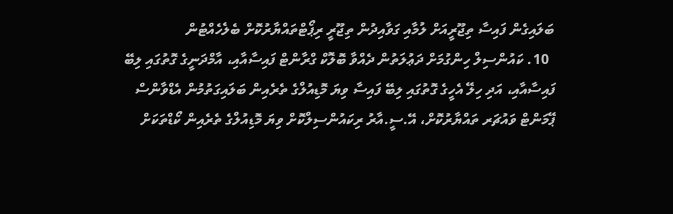ބަލައިގެން ފައިސާ ތިޖޫރީއަށް ލުމާއި ގަވާއިދުން ތިޖޫރީ ރިޕޯޓްތައްޔާރުކޮށް ބެލެހެއްޓުން
  10. ކައުންސިލް ހިންގުމަށް ދަޢުލަތުން ދެއްވާ ބޮލޮކް ގްރާންޓް ފައިސާއާއި، އާމްދަނީގެ ގޮތުގައި ލިބޭ ފައިސާއާއި، އަދި ހިލޭ އެހީގެ ގޮތުގައި ލިބޭ ފައިސާ ވިޔަ މޮޑިއުލްގެ ތެރެއިން ބަލައިގަތުމުން އެޑްވާންސް ޕޭމަންޓް ވައުޗަރ ތައްޔާރުކޮށް، އޭ.ސީ.އާރު ރިކައުންސިލްކޮށް ވިޔަ މޮޑިއުލްގެ ތެރެއިން ކޯޑްތަކަށް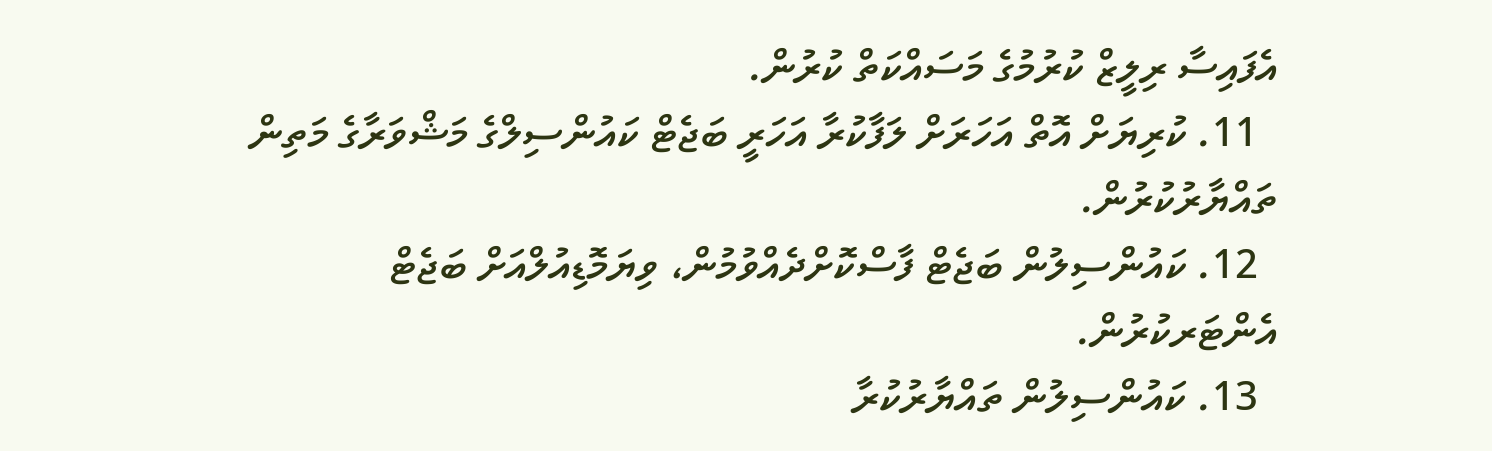އެފައިސާ ރިލީޒް ކުރުމުގެ މަސައްކަތް ކުރުން.
  11. ކުރިޔަށް އޮތް އަހަރަށް ލަފާކުރާ އަހަރީ ބަޖެޓް ކައުންސިލްގެ މަޝްވަރާގެ މަތިން ތައްޔާރުކުރުން.
  12. ކައުންސިލުން ބަޖެޓް ފާސްކޮށްދެއްވުމުން، ވިޔަމޮޑިއުލްއަށް ބަޖެޓް އެންޓަރކުރުން.
  13. ކައުންސިލުން ތައްޔާރުކުރާ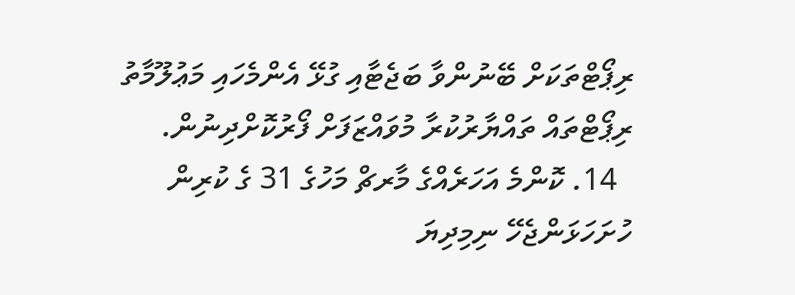ރިޕޯޓްތަކަށް ބޭނުންވާ ބަޖެޓާއި ގުޅޭ އެންމެހައި މަޢުލޫމާތު ރިޕޯޓްތައް ތައްޔާރުކުރާ މުވައްޒަފަށް ފޯރުކޮށްދިނުން.
  14. ކޮންމެ އަހަރެއްގެ މާރޗް މަހުގެ 31 ގެ ކުރިން ހުށަހަޅަންޖެހޭ ނިމިދިޔަ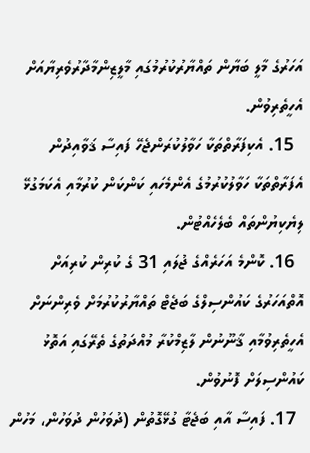އަހަރުގެ މާލީ ބަޔާން ތައްޔާރުކުރުމުގައި މާލީޒިންމާދާރުވެރިޔާއަށް އެހީތެރިވުން.
  15. އެކިފަރާތްތަކާ ހަވާލުކުރަންޖެހޭ ފައިސާ ޤަވާއިދުން އެފަރާތްތަކާ ހަވާލުކުރުމުގެ އެންމެހައި ކަންކަން ކުރުމާއި އެކަމަގުޅޭ ލިޔެކިޔުންތައް ބެލެހެއްޓުން.
  16. ކޮންމެ އަހަރެއްގެ ޖުލައި 31 ގެ ކުރިން ކުރިއަށް އޮތްއަހަރުގެ ކައުންސިލްގެ ބަޖެޓް ތައްޔާރުކުރުމަށް ވެރިންނަށް އެހީތެރިވުމާއި ޤާނޫނުން ލާޒިމްކުރާ މުއްދަތުގެ ތެރޭގައި އަތޮޅު ކައުންސިލަށް ފޮނުވުން.
  17. ފައިސާ އާއި ބަޖެޓާ ގުޅޭގޮތުން (ދުވަހުން ދުވަހުން، މަހުން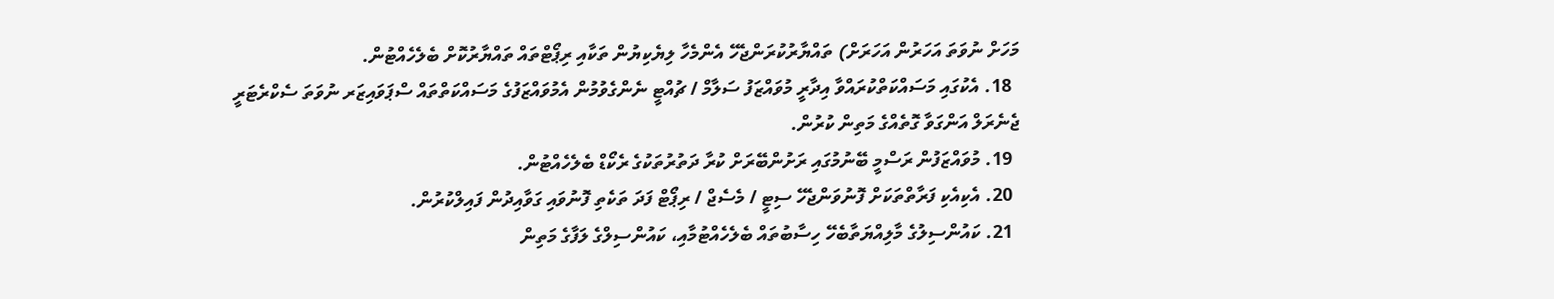މަހަށް ނުވަތަ އަހަރުން އަހަރަށް) ތައްޔާރުކުރަންޖެހޭ އެންމެހާ ލިޔެކިޔުން ތަކާއި ރިޕޯޓްތައް ތައްޔާރުކޮށް ބެލެހެއްޓުން.
  18. އެކުގައި މަސައްކަތްކުރައްވާ އިދާރީ މުވައްޒަފު ސަލާމް / ޗުއްޓީ ނެންގެވުމުން އެމުވައްޒަފުގެ މަސައްކަތްތައް ސްޕަވައިޒަރ ނުވަތަ ސެކްރެޓަރީ ޖެނެރަލް އަންގަވާ ގޮތެއްގެ މަތިން ކުރުން.
  19. މުވައްޒަފުން ރަސްމީ ބޭނުމުގައި ރަށުންބޭރަށް ކުރާ ދަތުރުތަކުގެ ރެކޯޑް ބެލެހެއްޓުން.
  20. އެކިއެކި ފަރާތްތަކަށް ފޮނުވަންޖެހޭ ސިޓީ / މެސެޖް / ރިޕޯޓް ފަދަ ތަކެތި ފޮނުވައި ގަވާއިދުން ފައިލްކުރުން.
  21. ކައުންސިލުގެ މާލިއްޔަތާބެހޭ ހިސާބުތައް ބެލެހެއްޓުމާއި، ކައުންސިލްގެ ލަފާގެ މަތިން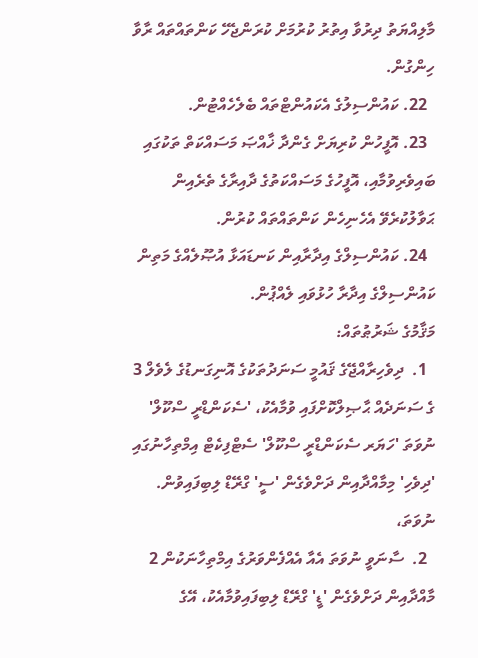މާލިއްޔަތު ދިރުވާ އިތުރު ކުރުމަށް ކުރަންޖެހޭ ކަންތައްތައް ރާވާ ހިންގުން.
  22. ކައުންސިލުގެ އެކައުންޓްތައް ބެލެހެއްޓުން.
  23. އޮފީހުން ކުރިޔަށް ގެންދާ ޚާއްޞަ މަސައްކަތް ތަކުގައި ބައިވެރިވުމާއި، އޮފީހުގެ މަސައްކަތުގެ ދާއިރާގެ ތެރެއިން ޙަވާލުކުރެވޭ އެހެނިހެން ކަންތައްތައް ކުރުން.
  24. ކައުންސިލްގެ އިދާރާއިން ކަނޑައަޅާ އުޞޫލެއްގެ މަތިން ކައުންސިލްގެ އިދާރާ ހުޅުވައި ލެއްޕުން.
މަޤާމުގެ ޝަރުޠުތައް:
  1.  ދިވެހިރާއްޖޭގެ ޤައުމީ ސަނަދުތަކުގެ އޮނިގަނޑުގެ ލެވެލް 3 ގެ ސަނަދެއް ޙާޞިލްކޮށްފައި ވުމާއެކު، 'ސެކަންޑްރީ ސްކޫލް' ނުވަތަ 'ހަޔަރ ސެކަންޑްރީ ސްކޫލް' ސެޓްފިކެޓް އިމްތިހާނުގައި 'ދިވެހި' މިމާއްދާއިން ދަށްވެގެން 'ސީ' ގްރޭޑް ލިބިފައިވުން. ނުވަތަ،
  2.  ސާނަވީ ނުވަތަ އެއާ އެއްފެންވަރުގެ އިމްތިހާނަކުން 2 މާއްދާއިން ދަށްވެގެން 'ޑީ' ގްރޭޑް ލިބިފައިވުމާއެކު، އޭގެ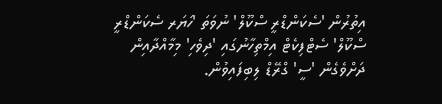އިތުރުން 'ސެކަންޑްރީ ސްކޫލް' ނުވަތަ 'ހަޔަރ ސެކަންޑްރީ ސްކޫލް' ސެޓްފިކެޓް އިމްތިހާނުގައި 'ދިވެހި' މިމާއްދާއިން ދަށްވެގެން 'ސީ' ގްރޭޑް ލިބިފައިވުން.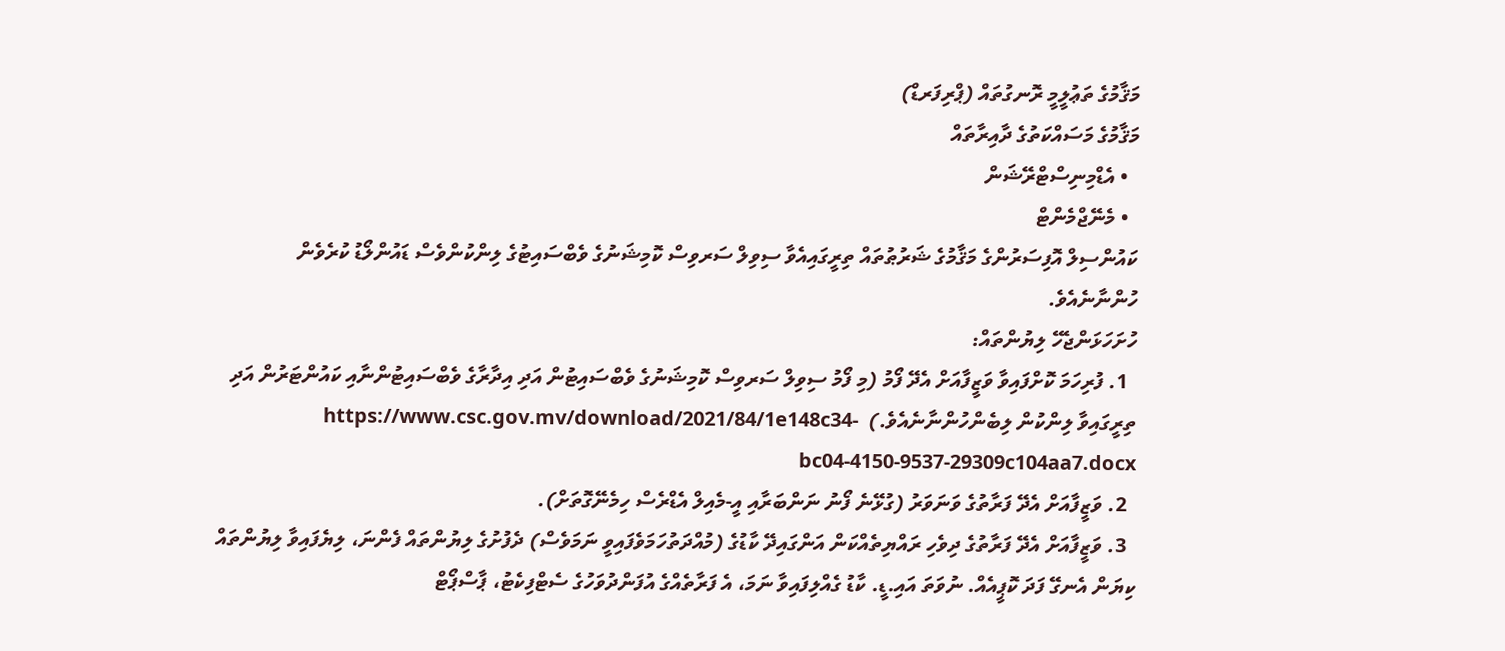މަޤާމުގެ ތަޢުލީމީ ރޮނގުތައް (ޕްރިފަރޑް)
މަޤާމުގެ މަސައްކަތުގެ ދާއިރާތައް
  • އެޑްމިނިސްޓްރޭޝަން
  • މެނޭޖްމެންޓް
ކައުންސިލް އޮފިސަރުންގެ މަޤާމުގެ ޝަރުޠުތައް ތިރީގައިއެވާ ސިވިލް ސަރވިސް ކޮމިޝަނުގެ ވެބްސައިޓުގެ ލިންކުންވެސް ޑައުންލޯޑު ކުރެވެން ހުންނާނެއެވެ.
ހުށަހަޅަންޖެހޭ ލިޔުންތައް:
  1. ފުރިހަމަ ކޮށްފައިވާ ވަޒީފާއަށް އެދޭ ފޯމު (މި ފޯމު ސިވިލް ސަރވިސް ކޮމިޝަނުގެ ވެބްސައިޓުން އަދި އިދާރާގެ ވެބްސައިޓުންނާއި ކައުންޓަރުން އަދި ތިރީގައިވާ ލިންކުން ލިބެންހުންނާނެއެވެ.)  https://www.csc.gov.mv/download/2021/84/1e148c34-bc04-4150-9537-29309c104aa7.docx
  2. ވަޒީފާއަށް އެދޭ ފަރާތުގެ ވަނަވަރު (ގުޅޭނެ ފޯނު ނަންބަރާއި އީ-މެއިލް އެޑްރެސް ހިމެނޭގޮތަށް).
  3. ވަޒީފާއަށް އެދޭ ފަރާތުގެ ދިވެހި ރައްޔިތެއްކަން އަންގައިދޭ ކާޑުގެ (މުއްދަތުހަމަވެފައިވީ ނަމަވެސް) ދެފުށުގެ ލިޔުންތައް ފެންނަ، ލިޔެފައިވާ ލިޔުންތައް ކިޔަން އެނގޭ ފަދަ ކޮޕީއެއް. ނުވަތަ އައި.ޑީ. ކާޑު ގެއްލިފައިވާ ނަމަ، އެ ފަރާތެއްގެ އުފަންދުވަހުގެ ސެޓްފިކެޓު، ޕާސްޕޯޓް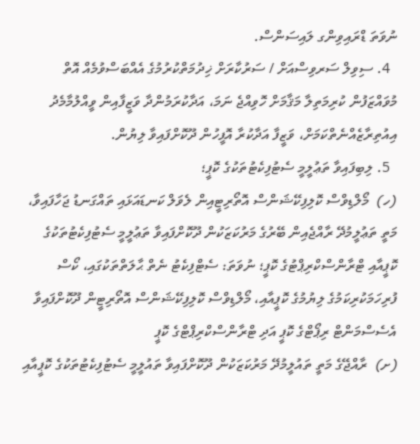ނުވަތަ ޑްރައިވިންގ ލައިސަންސް.
  4. ސިވިލް ސަރވިސްއަށް / ސަރުކާރަށް ޚިދުމަތްކުރުމުގެ އެއްބަސްވުމެއް އޮތް މުވައްޒަފުން ކުރިމަތިލާ މަޤާމަށް ހޮވިއްޖެ ނަމަ، އަދާކުރަމުންދާ ވަޒީފާއިން ވީއްލުމާމެދު އިއުތިރާޒެއްނެތްކަމަށް، ވަޒީފާ އަދާކުރާ އޮފީހުން ދޫކޮށްފައިވާ ލިޔުން.
  5. ލިބިފައިވާ ތަޢުލީމީ ސެޓުފިކެޓުތަކުގެ ކޮޕީ؛
(ހ)  މޯލްޑިވްސް ކޮލިފިކޭޝަންސް އޮތޯރިޓީއިން ލެވަލް ކަނޑައަޅައި ތައްގަނޑު ޖަހާފައިވާ، މަތީ ތަޢުލީމުދޭ ރާއްޖެއިން ބޭރުގެ މަރުކަޒަކުން ދޫކޮށްފައިވާ ތަޢުލީމީ ސެޓުފިކެޓުތަކުގެ ކޮޕީއާއި ޓްރާންސްކްރިޕްޓުގެ ކޮޕީ؛ ނުވަތަ: ސެޓްފިކެޓު ނެތް ޙާލަތްތަކުގައި، ކޯސް ފުރިހަމަކުރިކަމުގެ ލިޔުމުގެ ކޮޕީއާއި، މޯލްޑިވްސް ކޮލިފިކޭޝަންސް އޮތޯރިޓީން ދޫކޮށްފައިވާ އެސެސްމަންޓް ރިޕޯޓްގެ ކޮޕީ އަދި ޓްރާންސްކްރިޕްޓްގެ ކޮޕީ
(ށ)  ރާއްޖޭގެ މަތީ ތައުލީމުދޭ މަރުކަޒަކުން ދޫކޮށްފައިވާ ތައުލީމީ ސެޓުފިކެޓުތަކުގެ ކޮޕީއާއި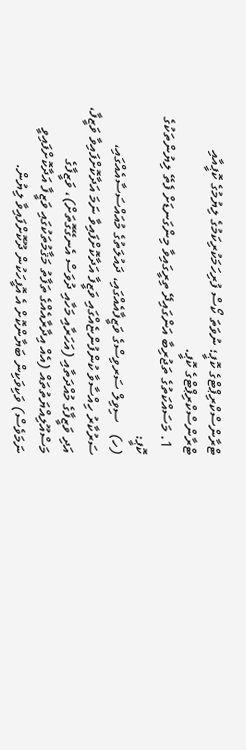ޓްރާންސްކްރިޕްޓްގެ ކޮޕީ؛ ނުވަތަ ކޯސް ފުރިހަމަކުރިކަމުގެ ލިޔުމުގެ ކޮޕީއާއި ޓްރާންސްކްރިޕްޓްގެ ކޮޕީ.
  1. މަސައްކަތުގެ ތަޖުރިބާ އަންގައިދޭ ތިރީގައިވާ މިންގަނޑަށް ފެތޭ ލިޔުންތަކުގެ ކޮޕީ:
(ހ)   ސިވިލް ސަރވިސްގެ ވަޒީފާއެއްގައި، ދައުލަތުގެ މުއައްސަސާއެއްގައި، ސަރުކާރު ހިއްސާވާ ކުންފުންޏެއްގައި ވަޒީފާ އަދާކޮށްފައިވާ ނަމަ އަދާކޮށްފައިވާ ވަޒީފާ، އަދި ވަޒީފާގެ މުއްދަތާއި (އަހަރާއި މަހާއި ދުވަސް އެނގޭގޮތަށް)، ވަޒީފާގެ މަސްއޫލިއްޔަތުތައް (އެއް އިދާރާއެއްގެ ތަފާތު މަޤާމުތަކުގައި ވަޒީފާ އަދާކޮށްފައިވީ ނަމަވެސް) ވަކިވަކިން ބަޔާންކޮށް އެ އޮފީހަކުން ދޫކޮށްފައިވާ ލިޔުން.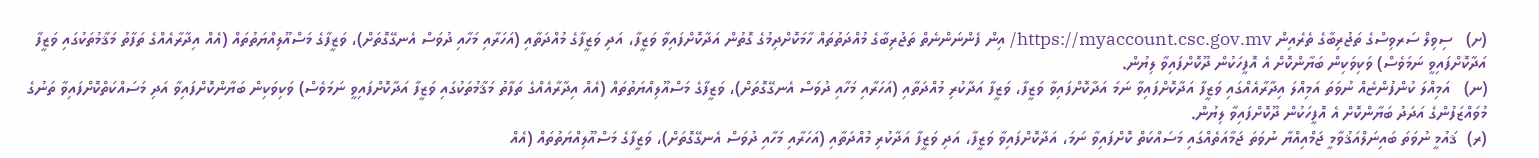(ށ)   ސިވިލް ސަރވިސްގެ ތަޖުރިބާގެ ތެރެއިން https://myaccount.csc.gov.mv/ އިން ފެންނަންނެތް ތަޖުރިބާގެ މުއްދަތުތައް ހާމަކޮށްދިމުގެ ގޮތުން އަދާކޮށްފައިވާ ވަޒީފާ، އަދި ވަޒީފާގެ މުއްދަތާއި (އަހަރާއި މަހާއި ދުވަސް އެނގޭގޮތަށް)، ވަޒީފާގެ މަސްއޫލިއްޔަތުތައް (އެއް އިދާރާއެއްގެ ތަފާތު މަޤާމުތަކުގައި ވަޒީފާ އަދާކޮށްފައިވީ ނަމަވެސް) ވަކިވަކިން ބަޔާންކޮށް އެ އޮފީހަކުން ދޫކޮށްފައިވާ ލިޔުން.
(ނ)   އަމިއްލަ ކުންފުންޏެއް ނުވަތަ އަމިއްލަ އިދާރާއެއްގައި ވަޒީފާ އަދާކޮށްފައިވާ ނަމަ އަދާކޮށްފައިވާ ވަޒީފާ، ވަޒީފާ އަދާކުރި މުއްދަތާއި (އަހަރާއި މަހާއި ދުވަސް އެނގޭގޮތަށް)، ވަޒީފާގެ މަސްއޫލިއްޔަތުތައް (އެއް އިދާރާއެއްގެ ތަފާތު މަޤާމުތަކުގައި ވަޒީފާ އަދާކޮށްފައިވީ ނަމަވެސް) ވަކިވަކިން ބަޔާންކޮށްފައިވާ އަދި މަސައްކަތްކޮށްފައިވާ ތަނުގެ މުވައްޒަފުންގެ އަދަދު ބަޔާންކޮށް އެ އޮފީހަކުން ދޫކޮށްފައިވާ ލިޔުން.
(ރ)  ޤައުމީ ނުވަތަ ބައިނަލްއަޤުވާމީ ޖަމްއިއްޔާ ނުވަތަ ޖަމާއަތެއްގައި މަސައްކަތް ކޮށްފައިވާ ނަމަ، އަދާކޮށްފައިވާ ވަޒީފާ، އަދި ވަޒީފާ އަދާކުރި މުއްދަތާއި (އަހަރާއި މަހާއި ދުވަސް އެނގޭގޮތަށް)، ވަޒީފާގެ މަސްއޫލިއްޔަތުތައް (އެއް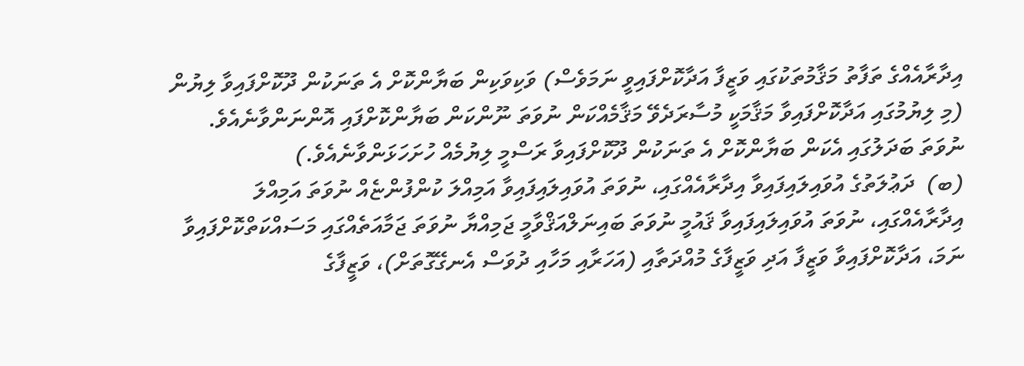އިދާރާއެއްގެ ތަފާތު މަޤާމުތަކުގައި ވަޒީފާ އަދާކޮށްފައިވީ ނަމަވެސް) ވަކިވަކިން ބަޔާންކޮށް އެ ތަނަކުން ދޫކޮށްފައިވާ ލިޔުން (މި ލިޔުމުގައި އަދާކޮށްފައިވާ މަޤާމަކީ މުސާރަދެވޭ މަޤާމެއްކަން ނުވަތަ ނޫންކަން ބަޔާންކޮށްފައި އޮންނަންވާނެއެވެ. ނުވަތަ ބަދަލުގައި އެކަން ބަޔާންކޮށް އެ ތަނަކުން ދޫކޮށްފައިވާ ރަސްމީ ލިޔުމެއް ހުށަހަޅަންވާނެއެވެ.)
(ބ)  ދަޢުލަތުގެ އުވައިލައިފައިވާ އިދާރާއެއްގައި، ނުވަތަ އުވައިލައިފައިވާ އަމިއްލަ ކުންފުންޏެއް ނުވަތަ އަމިއްލަ އިދާރާއެއްގައި، ނުވަތަ އުވައިލައިފައިވާ ޤައުމީ ނުވަތަ ބައިނަލްއަޤްވާމީ ޖަމިއްޔާ ނުވަތަ ޖަމާއަތެއްގައި މަސައްކަތްކޮށްފައިވާ ނަމަ، އަދާކޮށްފައިވާ ވަޒީފާ އަދި ވަޒީފާގެ މުއްދަތާއި (އަހަރާއި މަހާއި ދުވަސް އެނގޭގޮތަށް)، ވަޒީފާގެ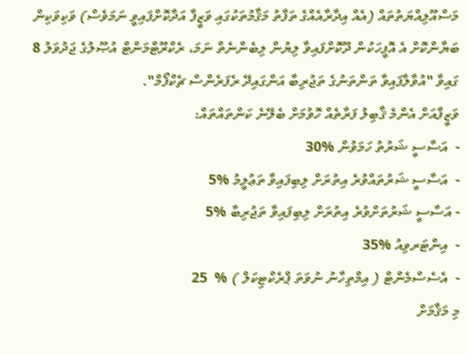މަސްއޫލިއްޔަތުތައް (އެއް އިދާރާއެއްގެ ތަފާތު މަޤާމުތަކުގައި ވަޒީފާ އަދާކޮށްފައިވީ ނަމަވެސް) ވަކިވަކިން ބަޔާންކޮށް އެ އޮފީހަކުން ދޫކޮށްފައިވާ ލިޔުން ލިބެންނެތް ނަމަ، ރެކްރޫޓްމަންޓް އުޞޫލުގެ ޖަދުވަލު 8 ގައިވާ "އުވާލާފައިވާ ތަންތަނުގެ ތަޖުރިބާ އަންގައިދޭ ރެފަރެންސް ޗެކްފޯމް".
ވަޒީފާއަށް އެންމެ ޤާބިލު ފަރާތެއް ހޮވުމަށް ބެލޭނެ ކަންތައްތައް:
-  އަސާސީ ޝަރުތު ހަމަވުން %30
-  އަސާސީ ޝަރުތައްވުރެ އިތުރަށް ލިބިފައިވާ ތަޢުލީމު %5
- އަސާސީ ޝަރުތަށްވުރެ އިތުރަށް ލިބިފައިވާ ތަޖުރިބާ %5
-  އިންޓަރވިއު %35
-  އެސެސްމެންޓް ( އިމްތިހާނު ނުވަތަ ޕްރެކްޓިކަލް ) %  25
މި މަޤާމަށް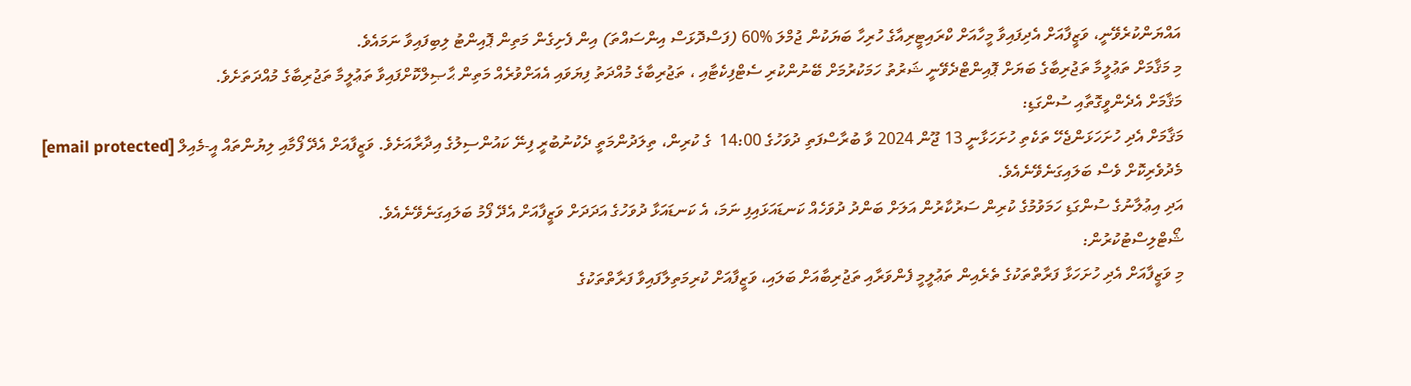އައްޔަންކުރެވޭނީ، ވަޒީފާއަށް އެދިފައިވާ މީހާއަށް ކްރައިޓީރިއާގެ ހުރިހާ ބަޔަކުން ޖުމްލަ %60 (ފަސްދޮޅަސް އިންސައްތަ) އިން ފެށިގެން މަތިން ޕޮއިންޓު ލިބިފައިވާ ނަމައެވެ.
މި މަޤާމަށް ތަޢުލީމާ ތަޖުރިބާގެ ބަޔަށް ޕޮއިންޓްދެވޭނީ ޝަރުތު ހަމަކުރުމަށް ބޭނުންކުރި ސެޓްފިކެޓާއި ، ތަޖުރިބާގެ މުއްދަތު ފިޔަވައި އެއަށްވުރެއް މަތިން ޙާޞިލްކޮށްފައިވާ ތަޢުލީމާ ތަޖުރިބާގެ މުއްދަތަށެވެ.
މަޤާމަށް އެދެންވީގޮތާއި ސުންގަޑި:
މަޤާމަށް އެދި ހުށަހަޅަންޖެހޭ ތަކެތި ހުށަހަޅާނީ 13 ޖޫން 2024 ވާ ބުރާސްފަތި ދުވަހުގެ 14:00  ގެ ކުރިން، ތިލަދުންމަތީ ދެކުނުބުރީ ފިނޭ ކައުންސިލުގެ އިދާރާއަށެވެ. ވަޒީފާއަށް އެދޭ ފޯމާއި ލިޔުންތައް އީ-މެއިލް [email protected] މެދުވެރިކޮށް ވެސް ބަލައިގަނެވޭނެއެވެ.
އަދި އިޢުލާނުގެ ސުންގަޑި ހަމަވުމުގެ ކުރިން ސަރުކާރުން އަލަށް ބަންދު ދުވަހެއް ކަނޑައަޅައިފި ނަމަ، އެ ކަނޑައަޅާ ދުވަހުގެ އަދަދަށް ވަޒީފާއަށް އެދޭ ފޯމު ބަލައިގަނެވޭނެއެވެ.
ޝޯޓްލިސްޓުކުރުން:
މި ވަޒީފާއަށް އެދި ހުށަހަޅާ ފަރާތްތަކުގެ ތެރެއިން ތަޢުލީމީ ފެންވަރާއި ތަޖުރިބާއަށް ބަލައި، ވަޒީފާއަށް ކުރިމަތިލާފައިވާ ފަރާތްތަކުގެ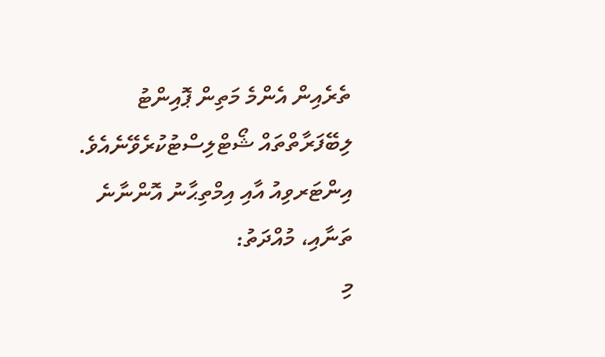ތެރެއިން އެންމެ މަތިން ޕޮއިންޓު ލިބޭފަރާތްތައް ޝޯޓްލިސްޓުކުރެވޭނެއެވެ.
އިންޓަރވިއު އާއި އިމްތިޙާނު އޮންނާނެ ތަނާއި، މުއްދަތު:
މި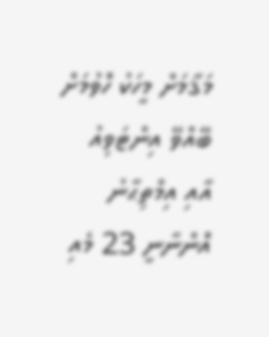މަޤާމަށް މީހަކު ހޮވުމަށް ބޭއްވޭ އިންޓަވިއު އާއި އިމްތިޙާނު އޮންނާނީ 23 މެއި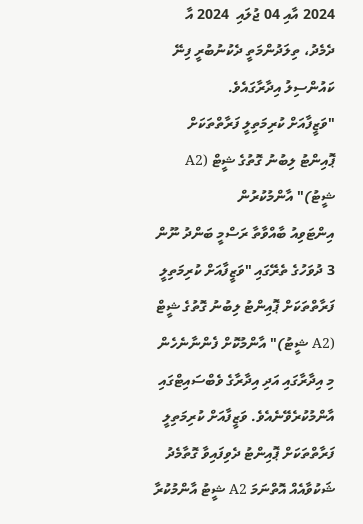2024 އާއި 04 ޖުލައި  2024 އާ ދެމެދު، ތިލަދުންމަތީ ދެކުނުބުރީ ފިނޭ ކައުންސިލު އިދާރާގައެވެ.
"ވަޒީފާއަށް ކުރިމަތިލީ ފަރާތްތަކަށް ޕޮއިންޓު ލިބުނު ގޮތުގެ ޝީޓް (A2 ޝީޓު)" އާންމުކުރުން
އިންޓަވިއު ބާއްވާތާ ރަސްމީ ބަންދު ނޫން 3 ދުވަހުގެ ތެރޭގައި "ވަޒީފާއަށް ކުރިމަތިލީ ފަރާތްތަކަށް ޕޮއިންޓު ލިބުނު ގޮތުގެ ޝީޓް (A2 ޝީޓު)" އާންމުކޮށް ފެންނާނެހެން މި އިދާރާގައި އަދި އިދާރާގެ ވެބްސައިޓްގައި އާންމުކުރެވޭނެއެވެ. ވަޒީފާއަށް ކުރިމަތިލީ ފަރާތްތަކަށް ޕޮއިންޓު ދެވިފައިވާ ގޮތާމެދު ޝަކުވާއެއް އޮތްނަމަ A2 ޝީޓު އާންމުކުރާ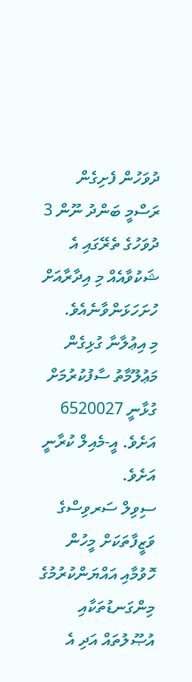ދުވަހުން ފެށިގެން ރަސްމީ ބަންދު ނޫން 3 ދުވަހުގެ ތެރޭގައި އެ ޝަކުވާއެއް މި އިދާރާއަށް ހުށަހަޅަންވާނެއެވެ.
މި އިޢުލާނާ ގުޅިގެން މަޢުލޫމާތު ސާފުކުރުމަށް ގުޅާނީ 6520027 އަށެވެ. އީ-މެއިލް ކުރާނީ  އަށެވެ.
ސިވިލް ސަރވިސްގެ ވަޒީފާތަކަށް މީހުން ހޮވުމާއި އައްޔަންކުރުމުގެ މިންގަނޑުތަކާއި އުޞޫލުތައް އަދި އެ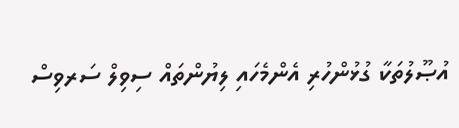އުޞޫލުތަކާ ގުޅުންހުރި އެންމެހައި ލިޔުންތައް ސިވިލް ސަރވިސް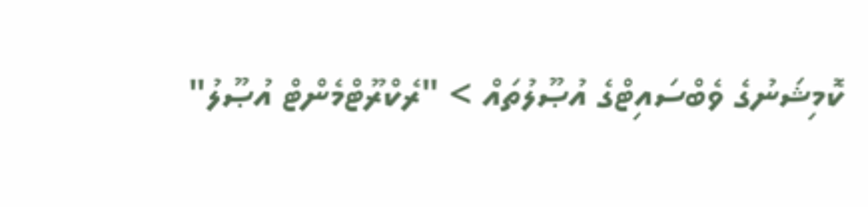ކޮމިޝަނުގެ ވެބްސައިޓްގެ އުޞޫލުތައް > "ރެކްރޫޓްމެންޓް އުޞޫލު"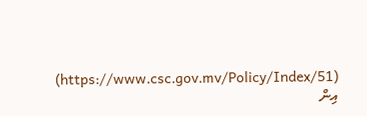(https://www.csc.gov.mv/Policy/Index/51) އިން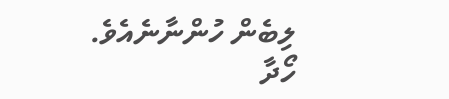ލިބެން ހުންނާނެއެވެ.
ހޯދާ